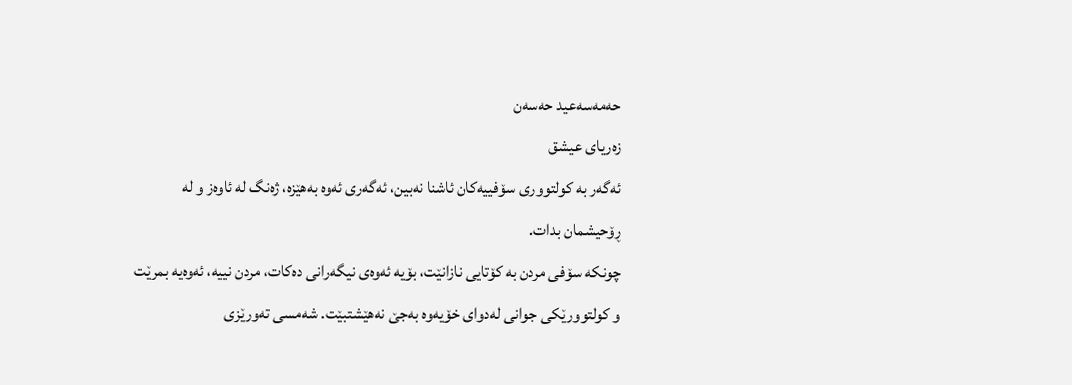حەمەسەعید حەسەن
زەریای عیشق
ئەگەر بە کولتووری سۆفییەکان ئاشنا نەبین، ئەگەری ئەوە بەهێزە، ژەنگ لە ئاوەز و لە ڕۆحیشمان بدات.
چونکە سۆفی مردن بە کۆتایی نازانێت، بۆیە ئەوەی نیگەرانی دەکات، مردن نییە، ئەوەیە بمرێت و کولتوورێکی جوانی لەدوای خۆیەوە بەجێ نەهێشتبێت. شەمسی تەورێزی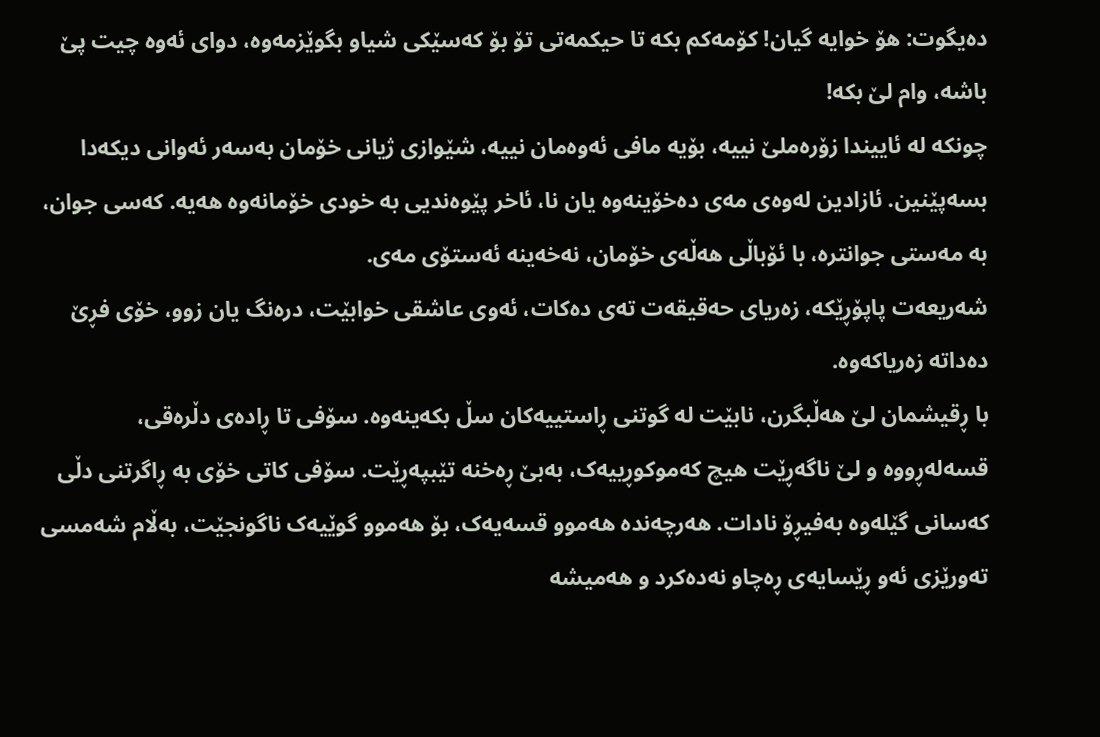دەیگوت: هۆ خوایە گیان! کۆمەکم بکە تا حیکمەتی تۆ بۆ کەسێکی شیاو بگوێزمەوە، دوای ئەوە چیت پێ باشە، وام لێ بکە!
چونکە لە ئاییندا زۆرەملێ نییە، بۆیە مافی ئەوەمان نییە، شێوازی ژیانی خۆمان بەسەر ئەوانی دیکەدا بسەپێنین. ئازادین لەوەی مەی دەخۆینەوە یان نا، ئاخر پێوەندیی بە خودی خۆمانەوە هەیە. کەسی جوان، بە مەستی جوانترە، با ئۆباڵی هەڵەی خۆمان، نەخەینە ئەستۆی مەی.
شەریعەت پاپۆڕێکە، زەریای حەقیقەت تەی دەکات، ئەوی عاشقی خوابێت، درەنگ یان زوو، خۆی فڕێ دەداتە زەریاکەوە.
با ڕقیشمان لێ هەڵبگرن، نابێت لە گوتنی ڕاستییەکان سڵ بکەینەوە. سۆفی تا ڕادەی دڵرەقی، قسەلەڕووە و لێ ناگەڕێت هیچ کەموکوڕییەک، بەبێ ڕەخنە تێبپەڕێت. سۆفی کاتی خۆی بە ڕاگرتنی دڵی کەسانی گێلەوە بەفیڕۆ نادات. هەرچەندە هەموو قسەیەک، بۆ هەموو گوێیەک ناگونجێت، بەڵام شەمسی تەورێزی ئەو ڕێسایەی ڕەچاو نەدەکرد و هەمیشە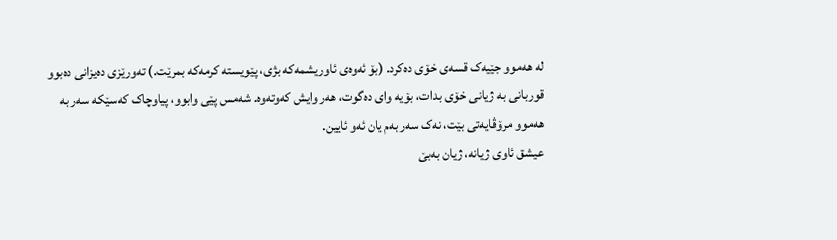لە هەموو جێیەک قسەی خۆی دەکرد. (بۆ ئەوەی ئاوریشمەکە بژی، پێویستە کرمەکە بمرێت.) تەورێزی دەیزانی دەبوو قوربانی بە ژیانی خۆی بدات، بۆیە وای دەگوت، هەر وایش کەوتەوە. شەمس پێی وابوو، پیاوچاک کەسێکە سەر بە هەموو مرۆڤایەتی بێت، نەک سەر بەم یان ئەو ئایین.
عیشق ئاوی ژیانە، ژیان بەبێ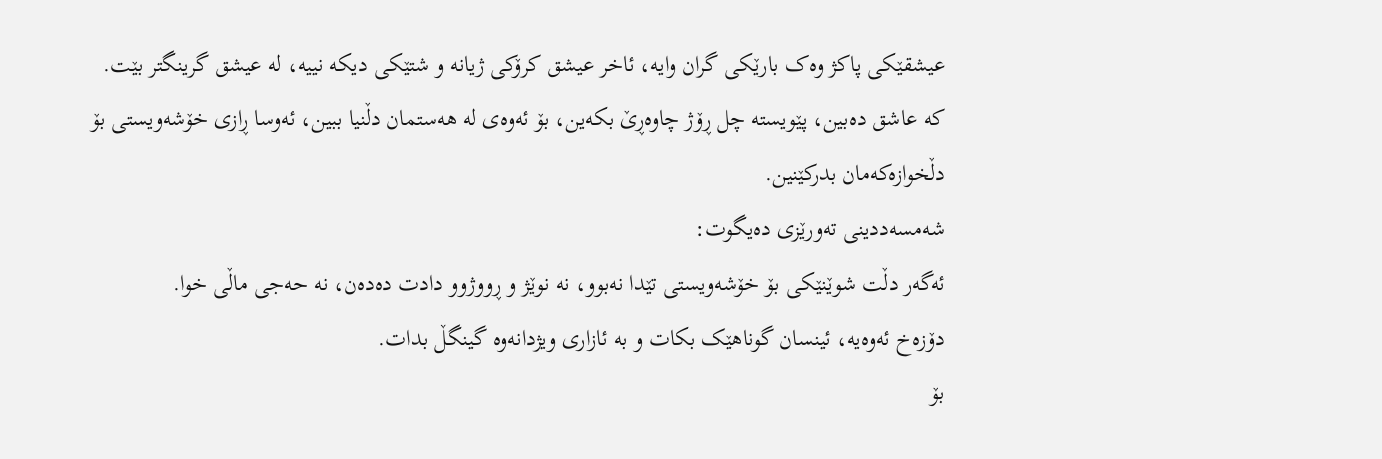عیشقێکی پاکژ وەک بارێکی گران وایە، ئاخر عیشق کرۆکی ژیانە و شتێکی دیکە نییە، لە عیشق گرینگتر بێت.
کە عاشق دەبین، پێویستە چل ڕۆژ چاوەڕێ بکەین، بۆ ئەوەی لە هەستمان دڵنیا ببین، ئەوسا ڕازی خۆشەویستی بۆ دڵخوازەکەمان بدرکێنین.
شەمسەددینی تەورێزی دەیگوت:
ئەگەر دڵت شوێنێکی بۆ خۆشەویستی تێدا نەبوو، نە نوێژ و ڕووژوو دادت دەدەن، نە حەجی ماڵی خوا.
دۆزەخ ئەوەیە، ئینسان گوناهێک بکات و بە ئازاری ویژدانەوە گینگڵ بدات.
بۆ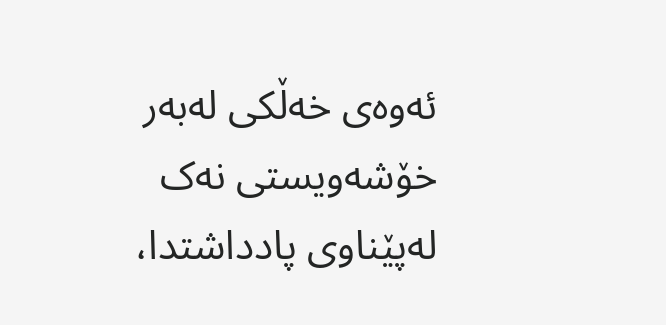ئەوەی خەڵکی لەبەر خۆشەویستی نەک لەپێناوی پادداشتدا،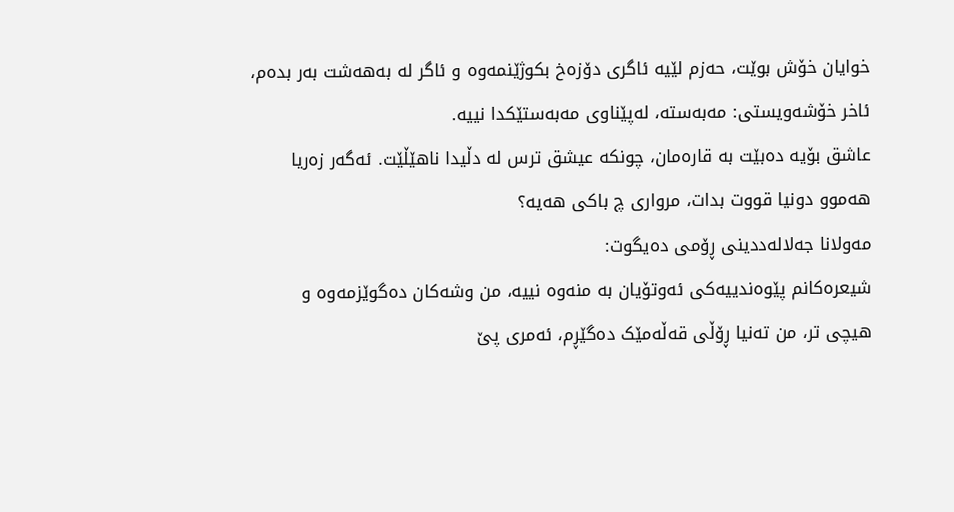خوایان خۆش بوێت، حەزم لێیە ئاگری دۆزەخ بکوژێنمەوە و ئاگر لە بەهەشت بەر بدەم، ئاخر خۆشەویستی: مەبەستە، لەپێناوی مەبەستێکدا نییە.
عاشق بۆیە دەبێت بە قارەمان، چونکە عیشق ترس لە دڵیدا ناهێڵێت. ئەگەر زەریا هەموو دونیا قووت بدات، مرواری چ باکی هەیە؟
مەولانا جەلالەددینی ڕۆمی دەیگوت:
شیعرەکانم پێوەندییەکی ئەوتۆیان بە منەوە نییە، من وشەکان دەگوێزمەوە و هیچی تر، من تەنیا ڕۆڵی قەڵەمێک دەگێڕم، ئەمری پێ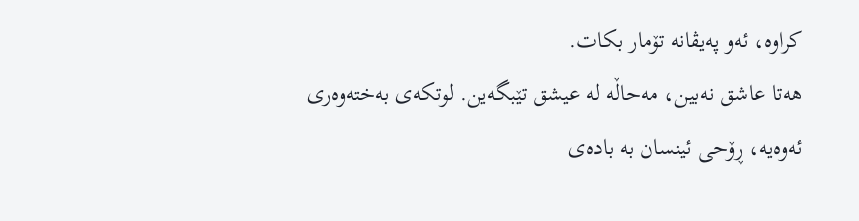کراوە، ئەو پەیڤانە تۆمار بکات.
هەتا عاشق نەبین، مەحاڵە لە عیشق تێبگەین. لوتکەی بەختەوەری ئەوەیە، ڕۆحی ئینسان بە بادەی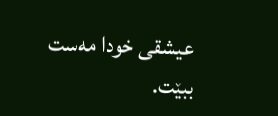عیشقی خودا مەست ببێت.